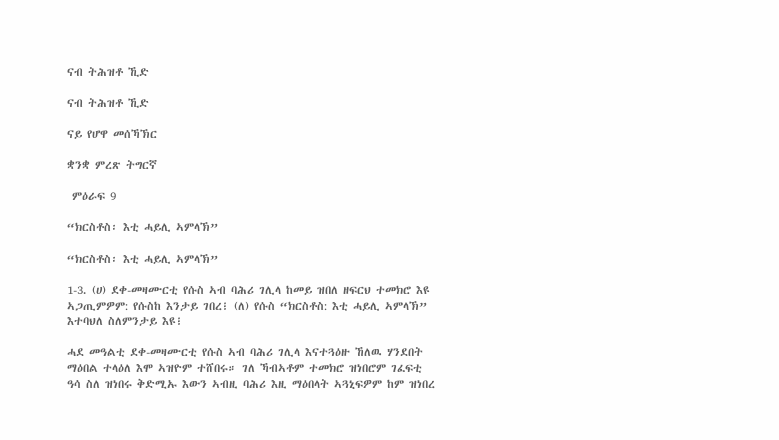ናብ ትሕዝቶ ኺድ

ናብ ትሕዝቶ ኺድ

ናይ የሆዋ መሰኻኽር

ቋንቋ ምረጽ ትግርኛ

 ምዕራፍ 9

“ክርስቶስ፡ እቲ ሓይሊ ኣምላኽ”

“ክርስቶስ፡ እቲ ሓይሊ ኣምላኽ”

1-3. (ሀ) ደቀ-መዛሙርቲ የሱስ ኣብ ባሕሪ ገሊላ ከመይ ዝበለ ዘፍርህ ተመክሮ እዩ ኣጋጢምዎም: የሱስከ እንታይ ገበረ፧ (ለ) የሱስ “ክርስቶስ: እቲ ሓይሊ ኣምላኽ” እተባህለ ስለምንታይ እዩ፧

ሓደ መዓልቲ ደቀ-መዛሙርቲ የሱስ ኣብ ባሕሪ ገሊላ እናተጓዕዙ ኸለዉ ሃንደበት ማዕበል ተላዕለ እሞ ኣዝዮም ተሸበሩ። ገለ ኻብኣቶም ተመክሮ ዝነበሮም ገፈፍቲ ዓሳ ስለ ዝነበሩ ቅድሚኡ እውን ኣብዚ ባሕሪ እዚ ማዕበላት ኣጓኒፍዎም ከም ዝነበረ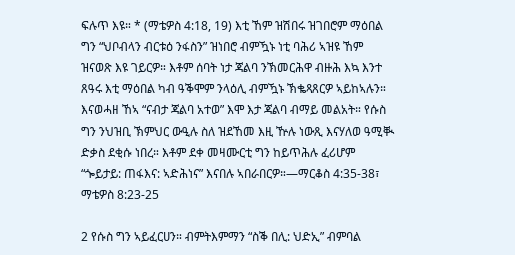ፍሉጥ እዩ። * (ማቴዎስ 4:18, 19) እቲ ኸም ዝሽበሩ ዝገበሮም ማዕበል ግን “ህቦብላን ብርቱዕ ንፋስን” ዝነበሮ ብምዃኑ ነቲ ባሕሪ ኣዝዩ ኸም ዝናወጽ እዩ ገይርዎ። እቶም ሰባት ነታ ጃልባ ንኽመርሕዋ ብዙሕ እኳ እንተ ጸዓሩ እቲ ማዕበል ካብ ዓቕሞም ንላዕሊ ብምዃኑ ኽቈጻጸርዎ ኣይከኣሉን። እናወሓዘ ኸኣ “ናብታ ጃልባ አተወ” እሞ እታ ጃልባ ብማይ መልአት። የሱስ ግን ንህዝቢ ኽምህር ውዒሉ ስለ ዝደኸመ እዚ ዅሉ ነውጺ እናሃለወ ዓሚቚ ድቃስ ደቂሱ ነበረ። እቶም ደቀ መዛሙርቲ ግን ከይጥሕሉ ፈሪሆም “ጐይታይ: ጠፋእና: ኣድሕነና” እናበሉ ኣበራበርዎ።—ማርቆስ 4:35-38፣ ማቴዎስ 8:23-25

2 የሱስ ግን ኣይፈርሀን። ብምትእምማን “ስቕ በሊ: ህድኢ” ብምባል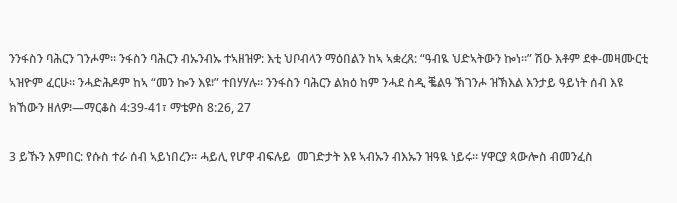ንንፋስን ባሕርን ገንሖም። ንፋስን ባሕርን ብኡንብኡ ተኣዘዝዎ: እቲ ህቦብላን ማዕበልን ከኣ ኣቋረጸ: “ዓብዪ ህድኣትውን ኰነ።” ሽዑ እቶም ደቀ-መዛሙርቲ ኣዝዮም ፈርሁ። ንሓድሕዶም ከኣ “መን ኰን እዩ፧” ተበሃሃሉ። ንንፋስን ባሕርን ልክዕ ከም ንሓደ ስዲ ቘልዓ ኽገንሖ ዝኽእል እንታይ ዓይነት ሰብ እዩ ክኸውን ዘለዎ፧—ማርቆስ 4:39-41፣ ማቴዎስ 8:26, 27

3 ይኹን እምበር: የሱስ ተራ ሰብ ኣይነበረን። ሓይሊ የሆዋ ብፍሉይ  መገድታት እዩ ኣብኡን ብእኡን ዝዓዪ ነይሩ። ሃዋርያ ጳውሎስ ብመንፈስ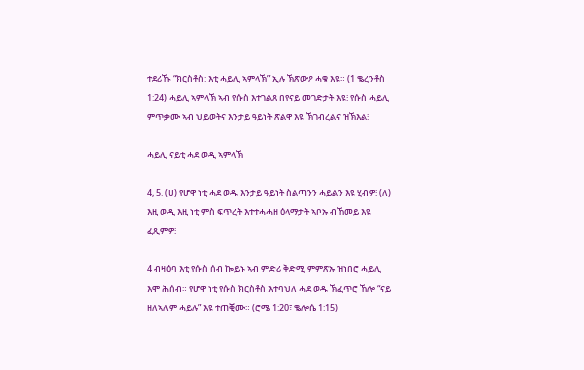ተደሪኹ “ክርስቶስ: እቲ ሓይሊ ኣምላኽ” ኢሉ ኽጽውዖ ሓቁ እዩ። (1 ቈረንቶስ 1:24) ሓይሊ ኣምላኽ ኣብ የሱስ እተገልጸ በየናይ መገድታት እዩ፧ የሱስ ሓይሊ ምጥቃሙ ኣብ ህይወትና እንታይ ዓይነት ጽልዋ እዩ ኽገብረልና ዝኽእል፧

ሓይሊ ናይቲ ሓደ ወዲ ኣምላኽ

4, 5. (ሀ) የሆዋ ነቲ ሓደ ወዱ እንታይ ዓይነት ስልጣንን ሓይልን እዩ ሂብዎ፧ (ለ) እዚ ወዲ እዚ ነቲ ምስ ፍጥረት እተተሓሓዘ ዕላማታት ኣቦኡ ብኸመይ እዩ ፈጺምዎ፧

4 ብዛዕባ እቲ የሱስ ሰብ ኰይኑ ኣብ ምድሪ ቅድሚ ምምጽኡ ዝነበሮ ሓይሊ እሞ ሕሰብ። የሆዋ ነቲ የሱስ ክርስቶስ እተባህለ ሓደ ወዱ ኽፈጥሮ ኸሎ “ናይ ዘለኣለም ሓይሉ” እዩ ተጠቒሙ። (ሮሜ 1:20፣ ቈሎሴ 1:15)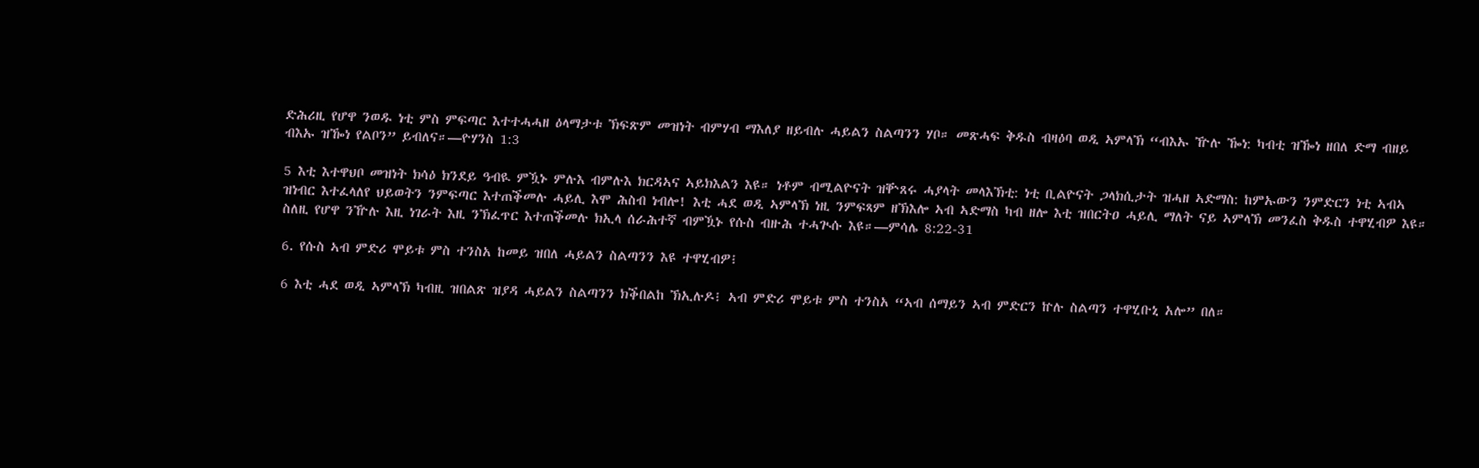ድሕሪዚ የሆዋ ንወዱ ነቲ ምስ ምፍጣር እተተሓሓዘ ዕላማታቱ ኽፍጽም መዝነት ብምሃብ ማእለያ ዘይብሉ ሓይልን ስልጣንን ሃቦ። መጽሓፍ ቅዱስ ብዛዕባ ወዲ ኣምላኽ “ብእኡ ዅሉ ዀነ: ካብቲ ዝዀነ ዘበለ ድማ ብዘይ ብእኡ ዝዀነ የልቦን” ይብለና።—ዮሃንስ 1:3

5 እቲ እተዋህቦ መዝነት ክሳዕ ክንደይ ዓብዪ ምዃኑ ምሉእ ብምሉእ ክርዳኣና ኣይክእልን እዩ። ነቶም ብሚልዮናት ዝቝጸሩ ሓያላት መላእኽቲ: ነቲ ቢልዮናት ጋላክሲታት ዝሓዘ ኣድማስ: ከምኡውን ንምድርን ነቲ ኣብኣ ዝነብር እተፈላለየ ህይወትን ንምፍጣር እተጠቕመሉ ሓይሊ እሞ ሕስብ ነብሎ! እቲ ሓደ ወዲ ኣምላኽ ነዚ ንምፍጻም ዘኽእሎ ኣብ ኣድማስ ካብ ዘሎ እቲ ዝበርትዐ ሓይሊ ማለት ናይ ኣምላኽ መንፈስ ቅዱስ ተዋሂብዎ እዩ። ስለዚ የሆዋ ንዅሉ እዚ ነገራት እዚ ንኽፈጥር እተጠቕመሉ ክኢላ ሰራሕተኛ ብምዃኑ የሱስ ብዙሕ ተሓጒሱ እዩ።—ምሳሌ 8:22-31

6. የሱስ ኣብ ምድሪ ሞይቱ ምስ ተንስአ ከመይ ዝበለ ሓይልን ስልጣንን እዩ ተዋሂብዎ፧

6 እቲ ሓደ ወዲ ኣምላኽ ካብዚ ዝበልጽ ዝያዳ ሓይልን ስልጣንን ክቕበልከ ኽኢሉዶ፧ ኣብ ምድሪ ሞይቱ ምስ ተንስአ “ኣብ ሰማይን ኣብ ምድርን ኵሉ ስልጣን ተዋሂቡኒ አሎ” በለ።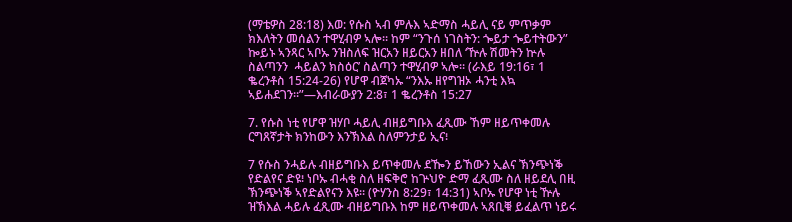(ማቴዎስ 28:18) እወ: የሱስ ኣብ ምሉእ ኣድማስ ሓይሊ ናይ ምጥቃም ክእለትን መሰልን ተዋሂብዎ ኣሎ። ከም “ንጉሰ ነገስትን: ጐይታ ጐይተትውን” ኰይኑ ኣንጻር ኣቦኡ ንዝስለፍ ዝርአን ዘይርአን ዘበለ ‘ዅሉ ሽመትን ኵሉ ስልጣንን  ሓይልን ክስዕር’ ስልጣን ተዋሂብዎ ኣሎ። (ራእይ 19:16፣ 1 ቈረንቶስ 15:24-26) የሆዋ ብጀካኡ “ንእኡ ዘየግዝኦ ሓንቲ እኳ ኣይሐደገን።”—እብራውያን 2:8፣ 1 ቈረንቶስ 15:27

7. የሱስ ነቲ የሆዋ ዝሃቦ ሓይሊ ብዘይግቡእ ፈጺሙ ኸም ዘይጥቀመሉ ርግጸኛታት ክንከውን እንኽእል ስለምንታይ ኢና፧

7 የሱስ ንሓይሉ ብዘይግቡእ ይጥቀመሉ ደዀን ይኸውን ኢልና ኽንጭነቕ የድልየና ድዩ፧ ነቦኡ ብሓቂ ስለ ዘፍቅሮ ከጕህዮ ድማ ፈጺሙ ስለ ዘይደሊ በዚ ኽንጭነቕ ኣየድልየናን እዩ። (ዮሃንስ 8:29፣ 14:31) ኣቦኡ የሆዋ ነቲ ዅሉ ዝኽእል ሓይሉ ፈጺሙ ብዘይግቡእ ከም ዘይጥቀመሉ ኣጸቢቑ ይፈልጥ ነይሩ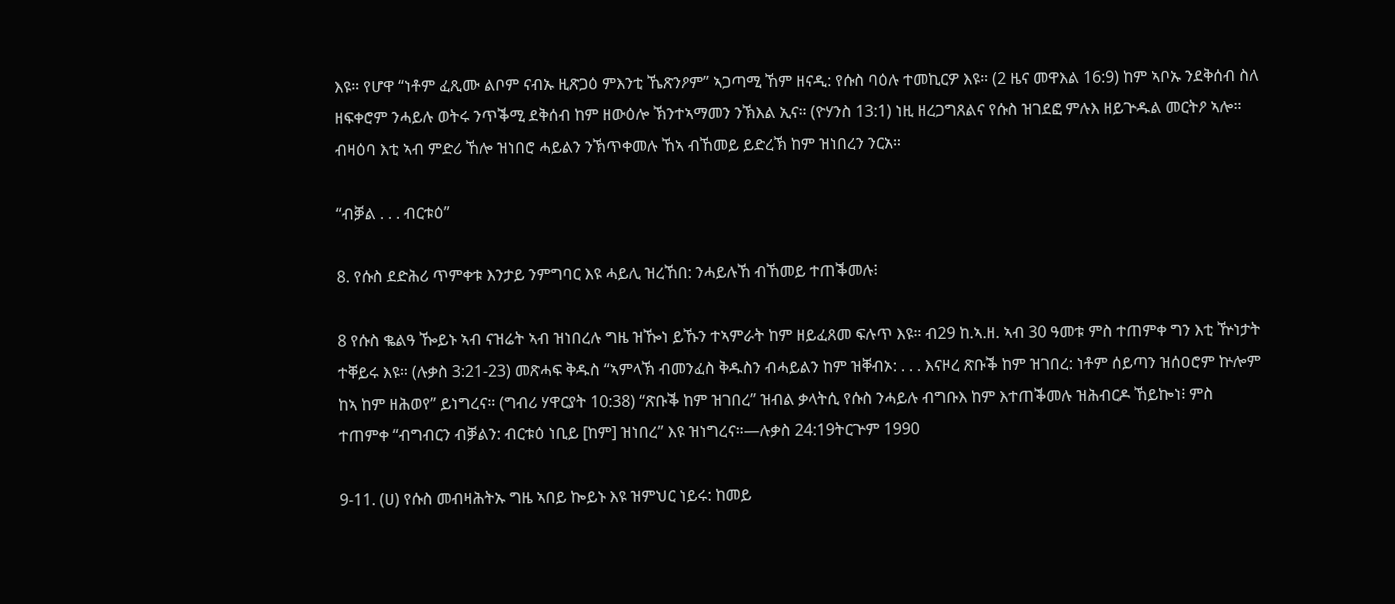እዩ። የሆዋ “ነቶም ፈጺሙ ልቦም ናብኡ ዚጽጋዕ ምእንቲ ኼጽንዖም” ኣጋጣሚ ኸም ዘናዲ: የሱስ ባዕሉ ተመኪርዎ እዩ። (2 ዜና መዋእል 16:9) ከም ኣቦኡ ንደቅሰብ ስለ ዘፍቀሮም ንሓይሉ ወትሩ ንጥቕሚ ደቅሰብ ከም ዘውዕሎ ኽንተኣማመን ንኽእል ኢና። (ዮሃንስ 13:1) ነዚ ዘረጋግጸልና የሱስ ዝገደፎ ምሉእ ዘይጕዱል መርትዖ ኣሎ። ብዛዕባ እቲ ኣብ ምድሪ ኸሎ ዝነበሮ ሓይልን ንኽጥቀመሉ ኸኣ ብኸመይ ይድረኽ ከም ዝነበረን ንርአ።

“ብቓል . . . ብርቱዕ”

8. የሱስ ደድሕሪ ጥምቀቱ እንታይ ንምግባር እዩ ሓይሊ ዝረኸበ: ንሓይሉኸ ብኸመይ ተጠቕመሉ፧

8 የሱስ ቈልዓ ዀይኑ ኣብ ናዝሬት ኣብ ዝነበረሉ ግዜ ዝዀነ ይኹን ተኣምራት ከም ዘይፈጸመ ፍሉጥ እዩ። ብ29 ከ.ኣ.ዘ. ኣብ 30 ዓመቱ ምስ ተጠምቀ ግን እቲ ዅነታት ተቐይሩ እዩ። (ሉቃስ 3:21-23) መጽሓፍ ቅዱስ “ኣምላኽ ብመንፈስ ቅዱስን ብሓይልን ከም ዝቐብኦ: . . . እናዞረ ጽቡቕ ከም ዝገበረ: ነቶም ሰይጣን ዝሰዐሮም ኵሎም ከኣ ከም ዘሕወየ” ይነግረና። (ግብሪ ሃዋርያት 10:38) “ጽቡቕ ከም ዝገበረ” ዝብል ቃላትሲ የሱስ ንሓይሉ ብግቡእ ከም እተጠቕመሉ ዝሕብርዶ ኸይኰነ፧ ምስ ተጠምቀ “ብግብርን ብቓልን: ብርቱዕ ነቢይ [ከም] ዝነበረ” እዩ ዝነግረና።—ሉቃስ 24:19ትርጕም 1990

9-11. (ሀ) የሱስ መብዛሕትኡ ግዜ ኣበይ ኰይኑ እዩ ዝምህር ነይሩ: ከመይ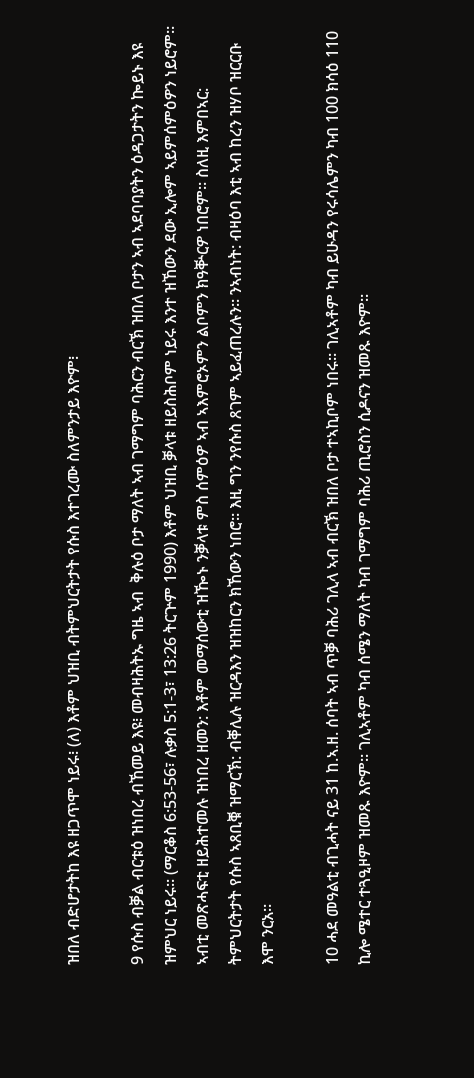ዝበለ ብድሆታትከ እዩ ዘጋጥሞ ነይሩ፧ (ለ) እቶም ህዝቢ ብትምህርትታት የሱስ እተገረሙ ስለምንታይ እዮም፧

9 የሱስ ብቓል ብርቱዕ ዝነበረ ብኸመይ እዩ፧ መብዛሕትኡ ግዜ ኣብ  ቅሉዕ ቦታ ማለት ኣብ ገማግም ባሕርን ብርኽ ዝበለ ቦታን ኣብ ኣደባባያትን ዕዳጋታትን ኰይኑ እዩ ዝምህር ነይሩ። (ማርቆስ 6:53-56፣ ሉቃስ 5:1-3፣ 13:26 ትርጕም 1990) እቶም ህዝቢ ቓላቱ ዘይስሕቦም ነይሩ እንተ ዝኸውን ደው ኢሎም ኣይምሰምዕዎን ነይሮም። ኣብቲ መጽሓፍቲ ዘይሕተመሉ ዝነበረ ዘመን: እቶም መማሰውቲ ዝዀኑ ንቓላቱ ምስ ሰምዕዎ ኣብ ኣእምሮኦምን ልቦምን ክዓቝርዎ ነበሮም። ስለዚ እምበኣር: ትምህርትታት የሱስ ኣጸቢቑ ዝማርኽ: ብቐሊሉ ዝርዳእን ዝዝከርን ክኸውን ነበሮ። እዚ ግን ንየሱስ ጸገም ኣይፈጠረሉን። ንኣብነት: ብዛዕባ እቲ ኣብ ከረን ዝሃቦ ዝርርቡ እሞ ንርአ።

10 ሓደ መዓልቲ ብጊሓት ናይ 31 ከ.ኣ.ዘ. ሰባት ኣብ ጥቓ ባሕሪ ገሊላ ኣብ ብርኽ ዝበለ ቦታ ተኣኪቦም ነበሩ። ገሊኣቶም ካብ ይሁዳን የሩሳሌምን ካብ 100 ክሳዕ 110 ኪሎ ሜተር ተጓዒዞም ዝመጹ እዮም። ገሊኣቶም ካብ ሰሜን ማለት ካብ ገማግም ባሕሪ ጢሮስን ሲዶናን ዝመጹ እዮም።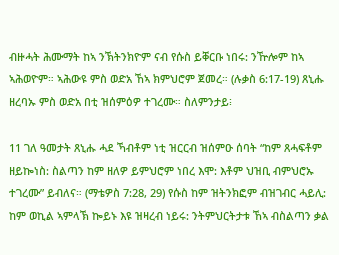ብዙሓት ሕሙማት ከኣ ንኽትንክዮም ናብ የሱስ ይቐርቡ ነበሩ: ንዅሎም ከኣ ኣሕወዮም። ኣሕውዩ ምስ ወድአ ኸኣ ክምህሮም ጀመረ። (ሉቃስ 6:17-19) ጸኒሑ ዘረባኡ ምስ ወድአ በቲ ዝሰምዕዎ ተገረሙ። ስለምንታይ፧

11 ገለ ዓመታት ጸኒሑ ሓደ ኻብቶም ነቲ ዝርርብ ዝሰምዑ ሰባት “ከም ጸሓፍቶም ዘይኰነስ: ስልጣን ከም ዘለዎ ይምህሮም ነበረ እሞ: እቶም ህዝቢ ብምህሮኡ ተገረሙ” ይብለና። (ማቴዎስ 7:28, 29) የሱስ ከም ዝትንክፎም ብዝገብር ሓይሊ: ከም ወኪል ኣምላኽ ኰይኑ እዩ ዝዛረብ ነይሩ: ንትምህርትታቱ ኸኣ ብስልጣን ቃል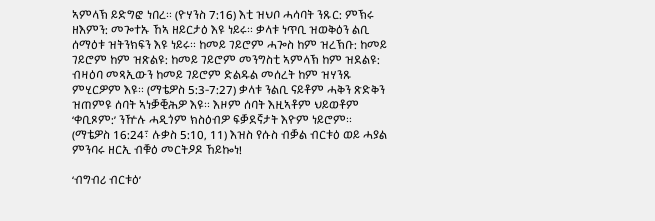ኣምላኽ ይድግፎ ነበረ። (ዮሃንስ 7:16) እቲ ዝህቦ ሓሳባት ንጹር: ምኽሩ ዘእምን: መጐተኡ ኸኣ ዘይርታዕ እዩ ነይሩ። ቃላቱ ነጥቢ ዝወቅዕን ልቢ ሰማዕቱ ዝትንክፍን እዩ ነይሩ። ከመይ ገይሮም ሓጐስ ከም ዝረኽቡ: ከመይ ገይሮም ከም ዝጽልዩ: ከመይ ገይሮም መንግስቲ ኣምላኽ ከም ዝደልዩ: ብዛዕባ መጻኢውን ከመይ ገይሮም ድልዱል መሰረት ከም ዝሃንጹ ምሂርዎም እዩ። (ማቴዎስ 5:3-7:27) ቃላቱ ንልቢ ናይቶም ሓቅን ጽድቅን ዝጠምዩ ሰባት ኣነቓቒሕዎ እዩ። እዞም ሰባት እዚኣቶም ህይወቶም  ‘ቀቢጾም:’ ንዅሉ ሓዲጎም ክስዕብዎ ፍቓደኛታት እዮም ነይሮም። (ማቴዎስ 16:24፣ ሉቃስ 5:10, 11) እዝስ የሱስ ብቓል ብርቱዕ ወይ ሓያል ምንባሩ ዘርኢ ብቑዕ መርትዖዶ ኸይኰነ!

‘ብግብሪ ብርቱዕ’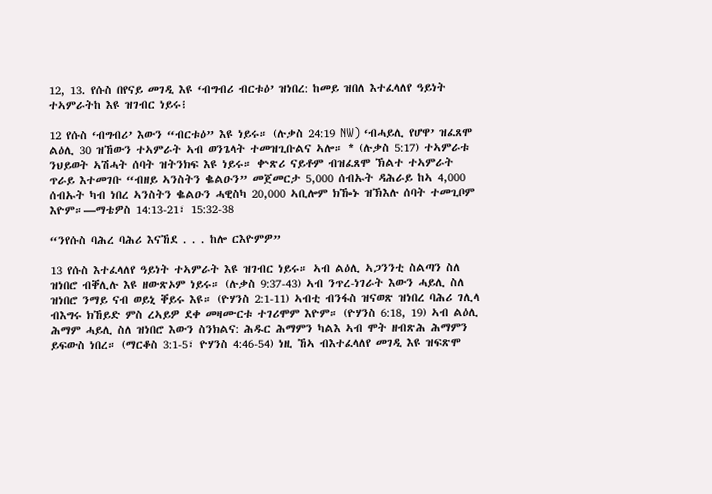12, 13. የሱስ በየናይ መገዲ እዩ ‘ብግብሪ ብርቱዕ’ ዝነበረ: ከመይ ዝበለ እተፈላለየ ዓይነት ተኣምራትከ እዩ ዝገብር ነይሩ፧

12 የሱስ ‘ብግብሪ’ እውን “ብርቱዕ” እዩ ነይሩ። (ሉቃስ 24:19 NW) ‘ብሓይሊ የሆዋ’ ዝፈጸሞ ልዕሊ 30 ዝኸውን ተኣምራት ኣብ ወንጌላት ተመዝጊቡልና ኣሎ። * (ሉቃስ 5:17) ተኣምራቱ ንህይወት ኣሽሓት ሰባት ዝትንክፍ እዩ ነይሩ። ቍጽሪ ናይቶም ብዝፈጸሞ ኽልተ ተኣምራት ጥራይ እተመገቡ “ብዘይ ኣንስትን ቈልዑን” መጀመርታ 5,000 ሰብኡት ዳሕራይ ከኣ 4,000 ሰብኡት ካብ ነበረ ኣንስትን ቈልዑን ሓዊስካ 20,000 ኣቢሎም ክዀኑ ዝኽእሉ ሰባት ተመጊቦም እዮም።—ማቴዎስ 14:13-21፣ 15:32-38

“ንየሱስ ባሕረ ባሕሪ እናኸደ . . . ከሎ ርእዮምዎ”

13 የሱስ እተፈላለየ ዓይነት ተኣምራት እዩ ዝገብር ነይሩ። ኣብ ልዕሊ ኣጋንንቲ ስልጣን ስለ ዝነበሮ ብቐሊሉ እዩ ዘውጽኦም ነይሩ። (ሉቃስ 9:37-43) ኣብ ንጥረ-ነገራት እውን ሓይሊ ስለ ዝነበሮ ንማይ ናብ ወይኒ ቐይሩ እዩ። (ዮሃንስ 2:1-11) ኣብቲ ብንፋስ ዝናወጽ ዝነበረ ባሕሪ ገሊላ ብእግሩ ክኸይድ ምስ ረኣይዎ ደቀ መዛሙርቱ ተገሪሞም እዮም። (ዮሃንስ 6:18, 19) ኣብ ልዕሊ ሕማም ሓይሊ ስለ ዝነበሮ እውን ስንክልና: ሕዱር ሕማምን ካልእ ኣብ ሞት ዘብጽሕ ሕማምን ይፍውስ ነበረ። (ማርቆስ 3:1-5፣ ዮሃንስ 4:46-54) ነዚ ኸኣ ብእተፈላለየ መገዲ እዩ ዝፍጽሞ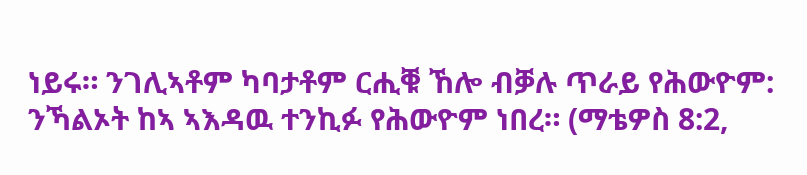ነይሩ። ንገሊኣቶም ካባታቶም ርሒቑ ኸሎ ብቓሉ ጥራይ የሕውዮም: ንኻልኦት ከኣ ኣእዳዉ ተንኪፉ የሕውዮም ነበረ። (ማቴዎስ 8:2,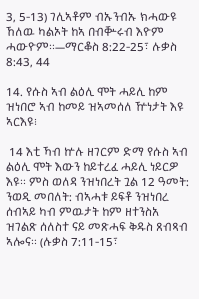3, 5-13) ገሊኣቶም ብኡንብኡ ክሓውዩ ኸለዉ ካልኦት ከኣ በብቝሩብ እዮም ሓውዮም።—ማርቆስ 8:22-25፣ ሉቃስ 8:43, 44

14. የሱስ ኣብ ልዕሊ ሞት ሓይሊ ከም ዝነበሮ ኣብ ከመይ ዝኣመሰለ ዅነታት እዩ ኣርእዩ፧

 14 እቲ ኻብ ኵሉ ዘገርም ድማ የሱስ ኣብ ልዕሊ ሞት እውን ከይተረፈ ሓይሊ ነይርዎ እዩ። ምስ ወለዳ ንዝነበረት ጓል 12 ዓመት: ንወዲ መበለት: ብኣሓቱ ይፍቶ ንዝነበረ ሰብኣይ ካብ ምዉታት ከም ዘተንስአ ዝገልጽ ሰለስተ ናይ መጽሓፍ ቅዱስ ጸብጻብ ኣሎና። (ሉቃስ 7:11-15፣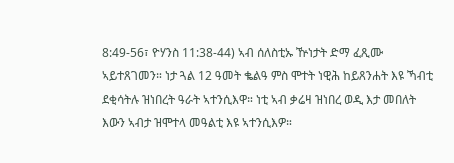8:49-56፣ ዮሃንስ 11:38-44) ኣብ ሰለስቲኡ ዅነታት ድማ ፈጺሙ ኣይተጸገመን። ነታ ጓል 12 ዓመት ቈልዓ ምስ ሞተት ነዊሕ ከይጸንሐት እዩ ኻብቲ ደቂሳትሉ ዝነበረት ዓራት ኣተንሲእዋ። ነቲ ኣብ ቃሬዛ ዝነበረ ወዲ እታ መበለት እውን ኣብታ ዝሞተላ መዓልቲ እዩ ኣተንሲእዎ።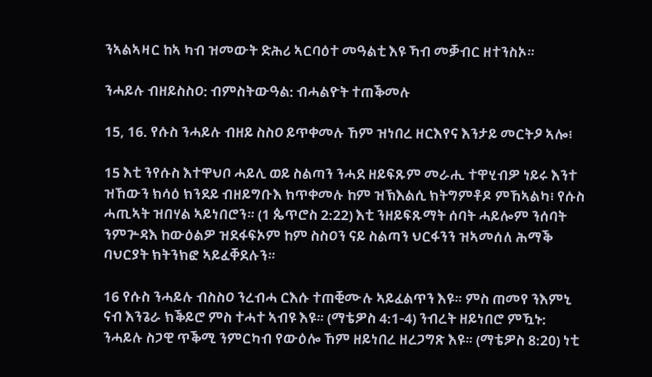ንኣልኣዛር ከኣ ካብ ዝመውት ድሕሪ ኣርባዕተ መዓልቲ እዩ ኻብ መቓብር ዘተንስኦ።

ንሓይሉ ብዘይስስዐ: ብምስትውዓል: ብሓልዮት ተጠቕመሉ

15, 16. የሱስ ንሓይሉ ብዘይ ስስዐ ይጥቀመሉ ኸም ዝነበረ ዘርእየና እንታይ መርትዖ ኣሎ፧

15 እቲ ንየሱስ እተዋህቦ ሓይሊ ወይ ስልጣን ንሓደ ዘይፍጹም መራሒ ተዋሂብዎ ነይሩ እንተ ዝኸውን ክሳዕ ክንደይ ብዘይግቡእ ክጥቀመሉ ከም ዝኽእልሲ ክትግምቶዶ ምኸኣልካ፧ የሱስ ሓጢኣት ዝበሃል ኣይነበሮን። (1 ጴጥሮስ 2:22) እቲ ንዘይፍጹማት ሰባት ሓይሎም ንሰባት ንምጕዳእ ከውዕልዎ ዝደፋፍኦም ከም ስስዐን ናይ ስልጣን ህርፋንን ዝኣመሰለ ሕማቕ ባህርያት ክትንክፎ ኣይፈቐደሉን።

16 የሱስ ንሓይሉ ብስስዐ ንረብሓ ርእሱ ተጠቒሙሉ ኣይፈልጥን እዩ። ምስ ጠመየ ንእምኒ ናብ እንጌራ ክቕይሮ ምስ ተሓተ ኣብዩ እዩ። (ማቴዎስ 4:1-4) ንብረት ዘይነበሮ ምዃኑ: ንሓይሉ ስጋዊ ጥቕሚ ንምርካብ የውዕሎ ኸም ዘይነበረ ዘረጋግጽ እዩ። (ማቴዎስ 8:20) ነቲ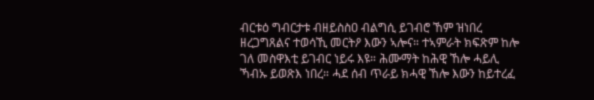ብርቱዕ ግብርታቱ ብዘይስስዐ ብልግሲ ይገብሮ ኸም ዝነበረ ዘረጋግጸልና ተወሳኺ መርትዖ እውን ኣሎና። ተኣምራት ክፍጽም ከሎ ገለ መስዋእቲ ይገብር ነይሩ እዩ። ሕሙማት ከሕዊ ኸሎ ሓይሊ ኻብኡ ይወጽእ ነበረ። ሓደ ሰብ ጥራይ ክሓዊ ኸሎ እውን ከይተረፈ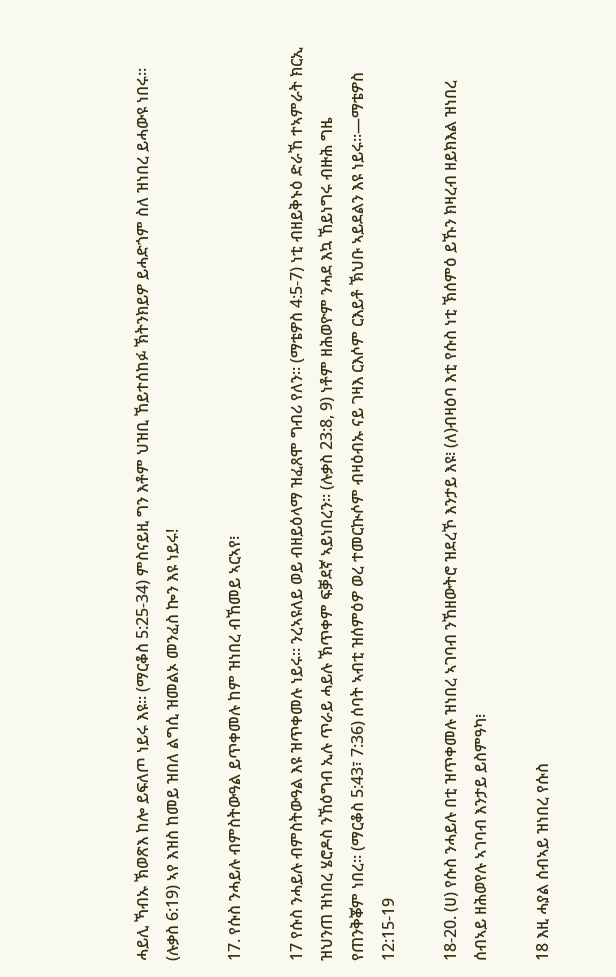ሓይሊ ኻብኡ ኽወጽእ ከሎ ይፍለጦ ነይሩ እዩ። (ማርቆስ 5:25-34) ምስናይዚ ግን እቶም ህዝቢ ኸይተሰከፉ ኽትንክይዎ ይሓድጎም ስለ ዝነበረ ይሓውዩ ነበሩ።  (ሉቃስ 6:19) ኣየ እዝስ ከመይ ዝበለ ልግሲ ዝመልኦ መንፈስ ኰን እዩ ነይሩ!

17. የሱስ ንሓይሉ ብምስትውዓል ይጥቀመሉ ከም ዝነበረ ብኸመይ ኣርኣየ፧

17 የሱስ ንሓይሉ ብምስትውዓል እዩ ዝጥቀመሉ ነይሩ። ንረኣዩለይ ወይ ብዘይዕላማ ዝፈጸሞ ግብሪ የለን። (ማቴዎስ 4:5-7) ነቲ ብዘይቅኑዕ ድራኸ ተኣምራት ክርኢ ዝህንጠ ዝነበረ ሄሮዶስ ንኸዕግብ ኢሉ ጥራይ ሓይሉ ኽጥቀም ፍቓደኛ ኣይነበረን። (ሉቃስ 23:8, 9) ነቶም ዘሕወዮም ንሓደ እኳ ኸይነግሩ ብዙሕ ግዜ የጠንቅቖም ነበረ። (ማርቆስ 5:43፣ 7:36) ሰባት ኣብቲ ዝሰምዕዎ ወረ ተመርኲሶም ብዛዕብኡ ናይ ገዛእ ርእሶም ርእይቶ ኽህቡ ኣይደልን እዩ ነይሩ።—ማቴዎስ 12:15-19

18-20. (ሀ) የሱስ ንሓይሉ በቲ ዝጥቀመሉ ዝነበረ ኣገባብ ንኸዘውትሮ ዝደረኾ እንታይ እዩ፧ (ለ)ብዛዕባ እቲ የሱስ ነቲ ኽሰምዕ ይኹን ክዛረብ ዘይክእል ዝነበረ ሰብኣይ ዘሕወየሉ ኣገባብ እንታይ ይስምዓካ፧

18 እዚ ሓያል ሰብኣይ ዝነበረ የሱስ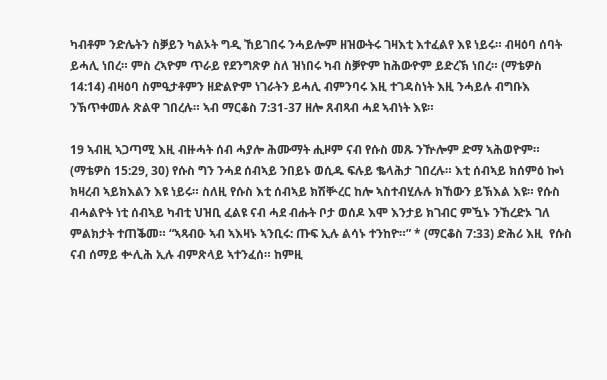ካብቶም ንድሌትን ስቓይን ካልኦት ግዲ ኸይገበሩ ንሓይሎም ዘዝውትሩ ገዛእቲ እተፈልየ እዩ ነይሩ። ብዛዕባ ሰባት ይሓሊ ነበረ። ምስ ረኣዮም ጥራይ የደንግጽዎ ስለ ዝነበሩ ካብ ስቓዮም ከሕውዮም ይድረኽ ነበረ። (ማቴዎስ 14:14) ብዛዕባ ስምዒታቶምን ዘድልዮም ነገራትን ይሓሊ ብምንባሩ እዚ ተገዳስነት እዚ ንሓይሉ ብግቡእ ንኽጥቀመሉ ጽልዋ ገበረሉ። ኣብ ማርቆስ 7:31-37 ዘሎ ጸብጻብ ሓደ ኣብነት እዩ።

19 ኣብዚ ኣጋጣሚ እዚ ብዙሓት ሰብ ሓያሎ ሕሙማት ሒዞም ናብ የሱስ መጹ ንዅሎም ድማ ኣሕወዮም። (ማቴዎስ 15:29, 30) የሱስ ግን ንሓደ ሰብኣይ ንበይኑ ወሲዱ ፍሉይ ቈላሕታ ገበረሉ። እቲ ሰብኣይ ክሰምዕ ኰነ ክዛረብ ኣይክእልን እዩ ነይሩ። ስለዚ የሱስ እቲ ሰብኣይ ክሽቝረር ከሎ ኣስተብሂሉሉ ክኸውን ይኽእል እዩ። የሱስ ብሓልዮት ነቲ ሰብኣይ ካብቲ ህዝቢ ፈልዩ ናብ ሓደ ብሑት ቦታ ወሰዶ እሞ እንታይ ክገብር ምዃኑ ንኸረድኦ ገለ ምልክታት ተጠቕመ። “ኣጻብዑ ኣብ ኣእዛኑ ኣንቢሩ: ጡፍ ኢሉ ልሳኑ ተንከዮ።” * (ማርቆስ 7:33) ድሕሪ እዚ  የሱስ ናብ ሰማይ ቍሊሕ ኢሉ ብምጽላይ ኣተንፈሰ። ከምዚ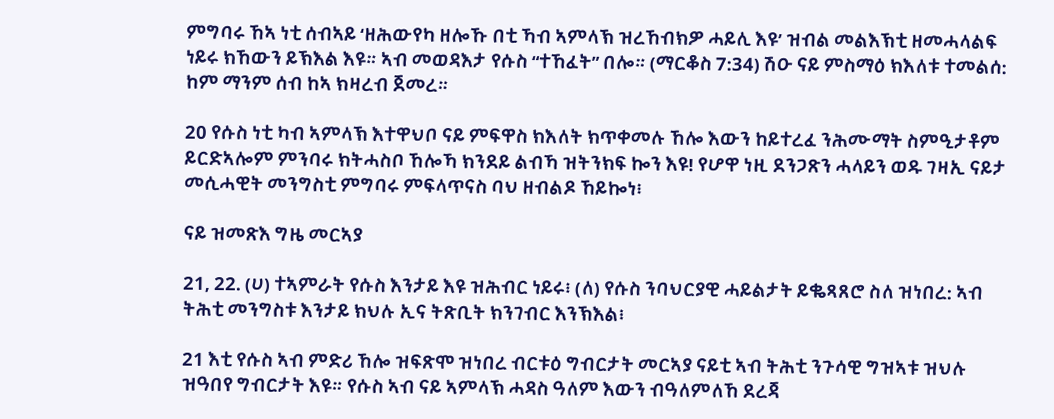ምግባሩ ኸኣ ነቲ ሰብኣይ ‘ዘሕውየካ ዘሎኹ በቲ ኻብ ኣምላኽ ዝረኸብክዎ ሓይሊ እዩ’ ዝብል መልእኽቲ ዘመሓላልፍ ነይሩ ክኸውን ይኽእል እዩ። ኣብ መወዳእታ የሱስ “ተኸፈት” በሎ። (ማርቆስ 7:34) ሽዑ ናይ ምስማዕ ክእለቱ ተመልሰ: ከም ማንም ሰብ ከኣ ክዛረብ ጀመረ።

20 የሱስ ነቲ ካብ ኣምላኽ እተዋህቦ ናይ ምፍዋስ ክእለት ክጥቀመሉ ኸሎ እውን ከይተረፈ ንሕሙማት ስምዒታቶም ይርድኣሎም ምንባሩ ክትሓስቦ ኸሎኻ ክንደይ ልብኻ ዝትንክፍ ኰን እዩ! የሆዋ ነዚ ደንጋጽን ሓላይን ወዱ ገዛኢ ናይታ መሲሓዊት መንግስቲ ምግባሩ ምፍላጥናስ ባህ ዘብልዶ ኸይኰነ፧

ናይ ዝመጽእ ግዜ መርኣያ

21, 22. (ሀ) ተኣምራት የሱስ እንታይ እዩ ዝሕብር ነይሩ፧ (ለ) የሱስ ንባህርያዊ ሓይልታት ይቈጻጸሮ ስለ ዝነበረ: ኣብ ትሕቲ መንግስቱ እንታይ ክህሉ ኢና ትጽቢት ክንገብር እንኽእል፧

21 እቲ የሱስ ኣብ ምድሪ ኸሎ ዝፍጽሞ ዝነበረ ብርቱዕ ግብርታት መርኣያ ናይቲ ኣብ ትሕቲ ንጉሳዊ ግዝኣቱ ዝህሉ ዝዓበየ ግብርታት እዩ። የሱስ ኣብ ናይ ኣምላኽ ሓዳስ ዓለም እውን ብዓለምለኸ ደረጃ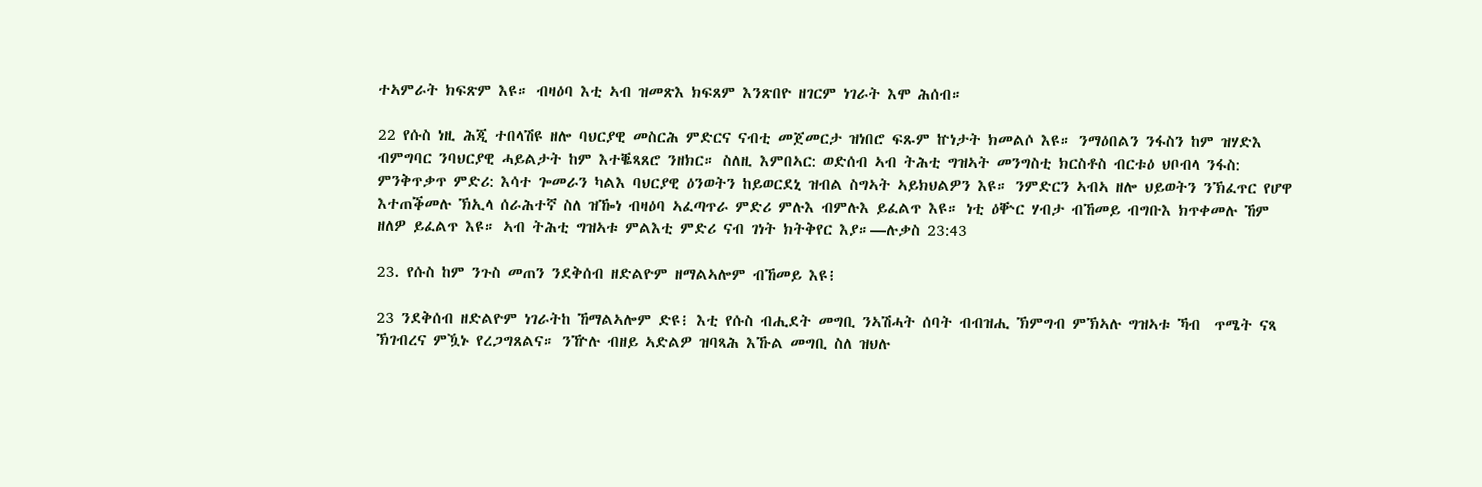ተኣምራት ክፍጽም እዩ። ብዛዕባ እቲ ኣብ ዝመጽእ ክፍጸም እንጽበዮ ዘገርም ነገራት እሞ ሕሰብ።

22 የሱስ ነዚ ሕጂ ተበላሽዩ ዘሎ ባህርያዊ መስርሕ ምድርና ናብቲ መጀመርታ ዝነበሮ ፍጹም ኵነታት ክመልሶ እዩ። ንማዕበልን ንፋስን ከም ዝሃድእ ብምግባር ንባህርያዊ ሓይልታት ከም እተቘጻጸሮ ንዘክር። ስለዚ እምበኣር: ወድሰብ ኣብ ትሕቲ ግዝኣት መንግስቲ ክርስቶስ ብርቱዕ ህቦብላ ንፋስ: ምንቅጥቃጥ ምድሪ: እሳተ ጐመራን ካልእ ባህርያዊ ዕንወትን ከይወርደኒ ዝብል ስግኣት ኣይክህልዎን እዩ። ንምድርን ኣብኣ ዘሎ ህይወትን ንኽፈጥር የሆዋ እተጠቕመሉ ኽኢላ ሰራሕተኛ ስለ ዝዀነ ብዛዕባ ኣፈጣጥራ ምድሪ ምሉእ ብምሉእ ይፈልጥ እዩ። ነቲ ዕቝር ሃብታ ብኸመይ ብግቡእ ክጥቀመሉ ኸም ዘለዎ ይፈልጥ እዩ። ኣብ ትሕቲ ግዝኣቱ ምልእቲ ምድሪ ናብ ገነት ክትቅየር እያ።—ሉቃስ 23:43

23. የሱስ ከም ንጉስ መጠን ንደቅሰብ ዘድልዮም ዘማልኣሎም ብኸመይ እዩ፧

23 ንደቅሰብ ዘድልዮም ነገራትከ ኸማልኣሎም ድዩ፧ እቲ የሱስ ብሒደት መግቢ ንኣሽሓት ሰባት ብብዝሒ ኽምግብ ምኽኣሉ ግዝኣቱ ኻብ  ጥሜት ናጻ ኽገብረና ምዃኑ የረጋግጸልና። ንዅሉ ብዘይ ኣድልዎ ዝባጻሕ እኹል መግቢ ስለ ዝህሉ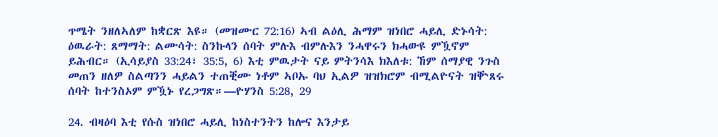ጥሜት ንዘለኣለም ከቋርጽ እዩ። (መዝሙር 72:16) ኣብ ልዕሊ ሕማም ዝነበሮ ሓይሊ ድኑሳት: ዕዉራት: ጸማማት: ልሙሳት: ስንኩላን ሰባት ምሉእ ብምሉእን ንሓዋሩን ክሓውዩ ምዃኖም ይሕብር። (ኢሳይያስ 33:24፣ 35:5, 6) እቲ ምዉታት ናይ ምትንሳእ ክእለቱ: ኸም ሰማያዊ ንጉስ መጠን ዘለዎ ስልጣንን ሓይልን ተጠቒሙ ነቶም ኣቦኡ ባህ ኢልዎ ዝዝክሮም ብሚልዮናት ዝቝጸሩ ሰባት ከተንስኦም ምዃኑ የረጋግጽ።—ዮሃንስ 5:28, 29

24. ብዛዕባ እቲ የሱስ ዝነበሮ ሓይሊ ከነስተንትን ከሎና እንታይ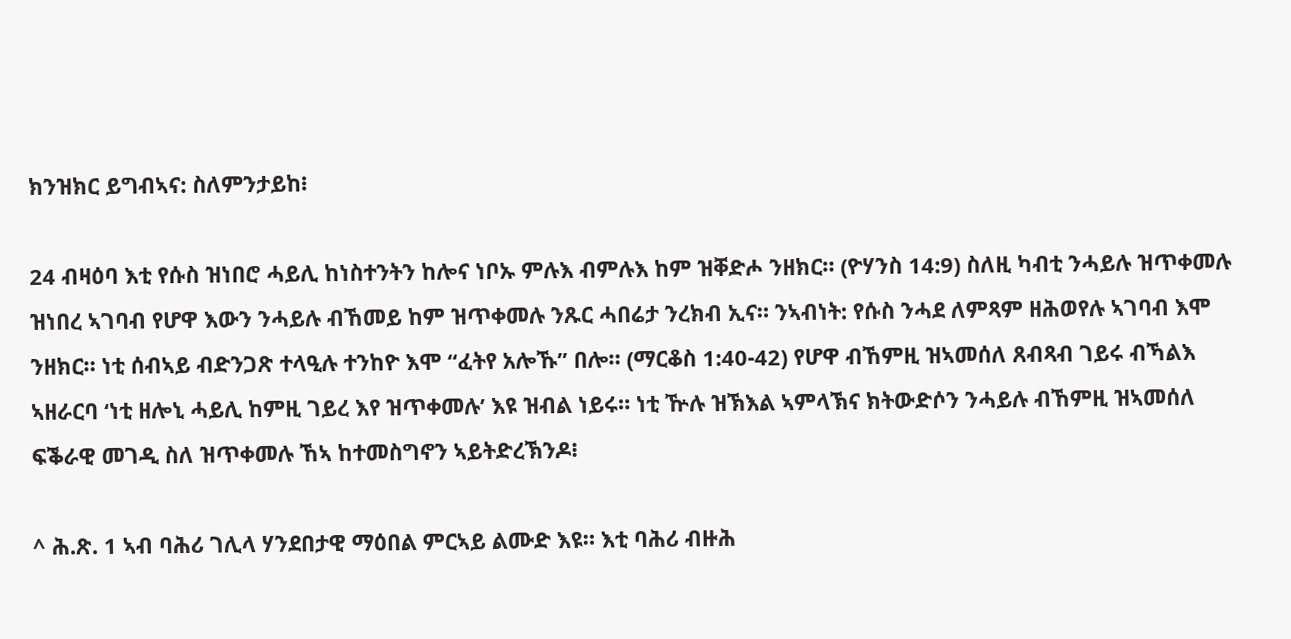ክንዝክር ይግብኣና: ስለምንታይከ፧

24 ብዛዕባ እቲ የሱስ ዝነበሮ ሓይሊ ከነስተንትን ከሎና ነቦኡ ምሉእ ብምሉእ ከም ዝቐድሖ ንዘክር። (ዮሃንስ 14:9) ስለዚ ካብቲ ንሓይሉ ዝጥቀመሉ ዝነበረ ኣገባብ የሆዋ እውን ንሓይሉ ብኸመይ ከም ዝጥቀመሉ ንጹር ሓበሬታ ንረክብ ኢና። ንኣብነት: የሱስ ንሓደ ለምጻም ዘሕወየሉ ኣገባብ እሞ ንዘክር። ነቲ ሰብኣይ ብድንጋጽ ተላዒሉ ተንከዮ እሞ “ፈትየ አሎኹ” በሎ። (ማርቆስ 1:40-42) የሆዋ ብኸምዚ ዝኣመሰለ ጸብጻብ ገይሩ ብኻልእ ኣዘራርባ ‘ነቲ ዘሎኒ ሓይሊ ከምዚ ገይረ እየ ዝጥቀመሉ’ እዩ ዝብል ነይሩ። ነቲ ዅሉ ዝኽእል ኣምላኽና ክትውድሶን ንሓይሉ ብኸምዚ ዝኣመሰለ ፍቕራዊ መገዲ ስለ ዝጥቀመሉ ኸኣ ከተመስግኖን ኣይትድረኽንዶ፧

^ ሕ.ጽ. 1 ኣብ ባሕሪ ገሊላ ሃንደበታዊ ማዕበል ምርኣይ ልሙድ እዩ። እቲ ባሕሪ ብዙሕ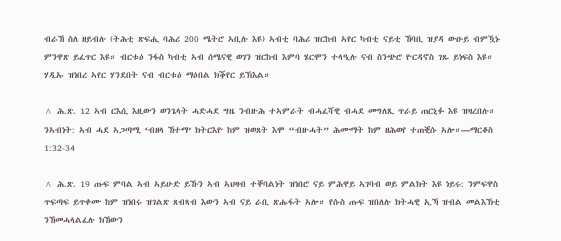ብራኸ ስለ ዘይብሉ (ትሕቲ ጽፍሒ ባሕሪ 200 ሜትሮ ኣቢሉ እዩ) ኣብቲ ባሕሪ ዝርከብ ኣየር ካብቲ ናይቲ ኸባቢ ዝያዳ ውዑይ ብምዃኑ ምንዋጽ ይፈጥር እዩ። ብርቱዕ ንፋስ ካብቲ ኣብ ሰሜናዊ ወገን ዝርከብ እምባ ሄርሞን ተላዒሉ ናብ ስንጭሮ ዮርዳኖስ ገጹ ይነፍስ እዩ። ሃዲኡ ዝነበረ ኣየር ሃንደበት ናብ ብርቱዕ ማዕበል ክቕየር ይኽእል።

^ ሕ.ጽ. 12 ኣብ ርእሲ እዚውን ወንጌላት ሓድሓደ ግዜ ንብዙሕ ተኣምራት ብሓፈሻዊ ብሓደ መግለጺ ጥራይ ጠርኒፉ እዩ ዝዛረበሉ። ንኣብነት: ኣብ ሓደ ኣጋጣሚ ‘ብዘላ ኸተማ’ ክትርእዮ ከም ዝወጸት እሞ “ብዙሓት” ሕሙማት ከም ዘሕወየ ተጠቒሱ ኣሎ።—ማርቆስ 1:32-34

^ ሕ.ጽ. 19 ጡፍ ምባል ኣብ ኣይሁድ ይኹን ኣብ ኣህዛብ ተቐባልነት ዝነበሮ ናይ ምሕዋይ ኣገባብ ወይ ምልክት እዩ ነይሩ: ንምፍዋስ ጥፍጣፍ ይጥቀሙ ከም ዝነበሩ ዝገልጽ ጸብጻብ እውን ኣብ ናይ ራቢ ጽሑፋት ኣሎ። የሱስ ጡፍ ዝበለሉ ክትሓዊ ኢኻ ዝብል መልእኽቲ ንኸመሓላልፈሉ ክኸውን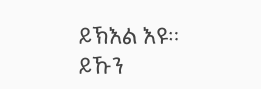ይኽእል እዩ። ይኹን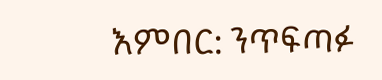እምበር: ንጥፍጣፉ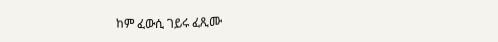ከም ፈውሲ ገይሩ ፈጺሙ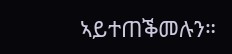ኣይተጠቕመሉን።